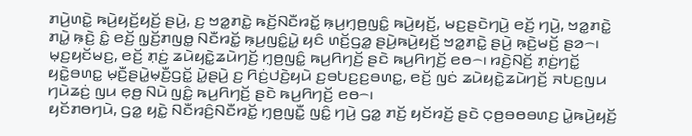ꤊꤣꤧ꤬ꤛꤢꤧ꤭ ꤒꤣꤧ꤬ꤟꤢꤩ꤬ꤟꤢꤩ꤬ ꤔꤣꤧ꤬, ꤢ꤬ ꤠꤤ꤭ꤊꤢꤧ꤭ ꤒꤢꤩ꤬ꤡꤢꤪꤙꤢꤩ꤭ ꤒ꤫ꤣ꤬ꤚ꤫ꤥ꤬ꤜꤢꤨ꤭ ꤒꤣꤧ꤬ꤟꤢꤩ꤬, ꤗꤢ꤬ꤔꤢꤧꤚꤣꤧ꤬ ꤕꤢꤩ꤬ ꤚꤣꤧ꤬, ꤠꤤ꤭ꤊꤢꤧ꤭ ꤊꤣꤧ꤭ ꤒ꤫ꤢꤧ꤬ ꤢꤨ꤭ ꤕꤢꤩ꤬ ꤜ꤫ꤢꤩ꤬ꤊꤜꤥ꤭ ꤡꤢꤪꤙꤢꤩ꤭ ꤒ꤫ꤣ꤬ꤜꤢꤨ꤭ꤣꤧ꤭ ꤟꤢꤨ ꤛꤢꤩ꤬ꤞꤤ꤭ ꤔꤣꤧ꤬ꤒꤣꤧ꤬ꤟꤢꤩ꤬ ꤠꤤ꤭ꤊꤢꤧ꤭ ꤔꤣꤧ꤬ ꤒ꤫ꤢꤧ꤬ꤗꤢꤩ꤬ ꤔꤤ꤮꤯ ꤗ꤫ꤢ꤬ꤟꤢꤩꤗꤢ꤬, ꤕꤢꤩ꤬ ꤊ꤫ꤢꤦ꤬ ꤘꤣꤧꤟꤢꤧ꤭ꤘꤣꤧꤚꤢꤩ꤬ ꤚ꤫ꤥ꤬ꤜꤢꤨ꤭ ꤒꤣ꤬ꤖꤚꤢꤩ꤬ ꤔꤢꤧ ꤒꤣ꤬ꤖꤚꤢꤩ꤬ ꤕꤥ꤮꤯ ꤙꤢꤧ꤬ꤡꤢꤩ꤬ ꤊ꤫ꤢꤦ꤬ꤚꤢꤩ꤭ ꤟꤢꤧ꤭ꤋꤛꤢ꤭ ꤗ꤫ꤢꤪ꤬ꤔꤣꤧ꤭ꤗ꤫ꤢꤪ꤬ꤞꤢꤩ꤭ ꤣꤧ꤭ꤔꤣꤧ꤬ ꤢ꤬ ꤖꤢꤦ꤬ꤓꤢꤧ꤬ꤟꤣꤧ ꤢ꤬ꤋꤝꤢ꤬ꤢ꤬ꤋꤛꤢ꤭, ꤕꤢꤩ꤬ ꤜꤢꤦ ꤘꤣꤧꤟꤢꤧ꤭ꤘꤣꤧꤚꤢꤩ꤬ ꤏꤝꤢ꤬ꤜꤣ ꤚꤣꤧꤘꤢꤦ꤬ ꤜꤣ ꤕ꤫ꤥ꤬ ꤡꤣꤧ ꤜꤢꤨ꤭ ꤒꤣ꤬ꤖꤚꤢꤩ꤬ ꤔꤢꤧ ꤒꤣ꤬ꤖꤚꤢꤩ꤬ ꤕꤥ꤮꤯
ꤟꤢꤩꤊꤥꤚꤣꤧ, ꤞꤤ꤭ ꤟꤢꤧ꤭ ꤡꤢꤪꤙꤢꤨ꤬ꤡꤢꤪꤙꤢꤩ꤭ ꤚ꤫ꤥ꤬ꤜꤢꤪ꤭ ꤜꤢꤨ꤭ ꤚꤣꤧ꤬ ꤞꤤ꤭ ꤊꤢꤩ꤬ ꤟꤢꤩꤙꤢꤩ꤬ ꤔꤢꤧ ꤍ꤫ꤥ꤬ꤋꤥꤋꤛꤢ꤬ ꤣꤧ꤭ꤒꤣꤧ꤬ꤟꤢꤩ꤬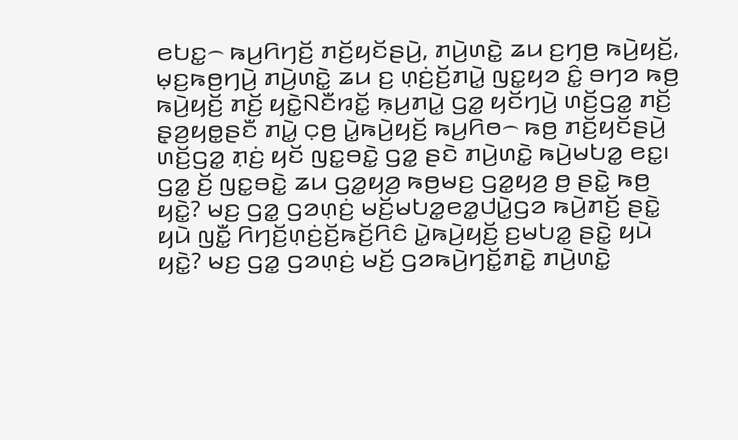ꤕꤝꤢ꤭꤮ ꤒꤣ꤬ꤖꤚꤢꤩ꤬ ꤊꤢꤩ꤬ꤟꤢꤩꤔꤣꤧ꤬, ꤊꤣꤧ꤬ꤛꤢꤧ꤭ ꤘꤣ ꤢ꤬ꤚꤥ꤬ ꤒꤣꤧ꤬ꤟꤢꤩ꤬, ꤗ꤫ꤢ꤬ꤒꤥ꤬ꤚꤣꤧ꤬ ꤊꤣꤧ꤬ꤛꤢꤧ꤭ ꤘꤣ ꤢ꤬ ꤛ꤫ꤢꤦ꤬ꤢꤩ꤬ꤊꤣꤧ꤭ ꤜꤢ꤭ꤟꤤ ꤢꤨ꤭ ꤋꤚꤤ ꤒꤥ꤬ ꤒꤣꤧ꤬ꤟꤢꤩ꤬ ꤊꤢꤩ꤬ ꤟꤢꤧ꤭ꤡꤢꤪꤙꤢꤩ꤭ ꤒ꤫ꤣ꤬ꤊꤣꤧ꤭ ꤞꤤ꤭ ꤟꤢꤩꤚꤣꤧ꤬ ꤛꤢꤩ꤬ꤞꤤ꤭ ꤊꤢꤩ꤬ ꤔ꤫ꤤ꤬ꤟꤥ꤭ꤔꤢꤪ ꤊꤣꤧ꤭ ꤍ꤫ꤥ꤬ ꤣꤧ꤭ꤒꤣꤧ꤬ꤟꤢꤩ꤬ ꤒꤣ꤬ꤖꤥ꤮ ꤒꤥ꤬ ꤊꤢꤩ꤬ꤟꤢꤩꤔꤣꤧ꤬ ꤛꤢꤩ꤬ꤞꤤ꤭ ꤊ꤫ꤢꤦ꤬ ꤟꤢꤩ ꤜꤢ꤭ꤋꤢꤧ꤭ ꤞꤤ꤭ ꤔꤢꤧ ꤊꤣꤧ꤬ꤛꤢꤧ꤭ ꤒꤣꤧ꤬ꤗꤝꤤ꤭ ꤕꤢ꤭꤯
ꤞꤤ꤭ ꤢꤩ꤬ ꤜꤢ꤭ꤋꤢꤧ꤭ ꤘꤣ ꤞꤤ꤭ꤟꤤ꤬ ꤒꤥ꤬ꤗꤢ꤬ ꤞꤤ꤭ꤟꤤ꤬ ꤥ꤬ ꤔꤢꤧ꤭ ꤒꤥ꤬ ꤟꤢꤧ꤭? ꤗꤢ꤬ ꤞꤤ꤭ ꤞꤤꤛ꤫ꤢꤦ꤬ ꤗꤢꤩ꤬ꤗꤝꤤ꤭ꤕꤤ꤭ꤓꤣꤧ꤭ꤞꤤ ꤒꤣꤧ꤬ꤊꤢꤩ꤬ ꤔꤢꤧ꤭ ꤟꤣꤧ ꤜꤢꤪ꤭ ꤖꤚꤢꤩ꤬ꤛ꤫ꤢꤦ꤬ꤢꤩ꤬ꤒꤢꤩ꤬ꤖꤢꤨ ꤣꤧ꤭ꤒꤣꤧ꤬ꤟꤢꤩ꤬ ꤢ꤬ꤗꤝꤤ꤭ ꤔꤢꤧ꤭ ꤟꤣꤧ ꤟꤢꤧ꤭? ꤗꤢ꤬ ꤞꤤ꤭ ꤞꤤꤛ꤫ꤢꤦ꤬ ꤗꤢꤩ꤬ ꤞꤤꤒꤣꤧ꤬ꤚꤢꤩ꤭ꤊꤢꤧ꤭ ꤊꤣꤧ꤬ꤛꤢꤧ꤭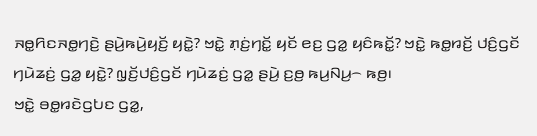ꤏꤥ꤭ꤖꤢꤏꤥ꤭ꤚꤢꤧ꤬ ꤔꤣꤧ꤬ꤒꤣꤧ꤬ꤟꤢꤩ꤬ ꤟꤢꤧ꤭? ꤠꤢꤧ꤭ ꤊ꤫ꤢꤦ꤬ꤚꤢꤩ꤭ ꤟꤢꤩ ꤕꤢ꤬ ꤞꤤ꤭ ꤟꤢꤨꤒꤢꤩ꤭? ꤠꤢꤧ꤭ ꤒꤥ꤭ꤙꤢꤩ꤬ ꤓꤢꤨ꤬ꤞꤢꤩ ꤚꤣꤧꤘꤢꤦ꤬ ꤞꤤ꤭ ꤟꤢꤧ꤭? ꤜ꤫ꤢꤩ꤬ꤓꤢꤨ꤬ꤞꤢꤩ ꤚꤣꤧꤘꤢꤦ꤬ ꤞꤤ꤭ ꤔꤣꤧ꤬ ꤢ꤬ꤥ꤬ ꤒꤣ꤬ꤡꤣ꤬꤮ ꤒꤥ꤬꤯
ꤠꤢꤧ꤭ ꤋꤥ꤭ꤙꤢꤧꤞꤝꤢ ꤞꤤ꤭,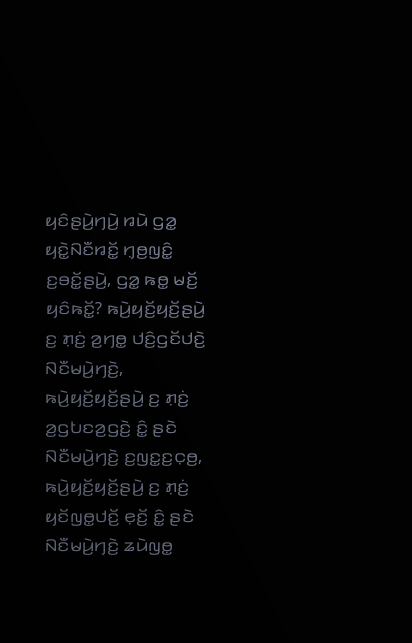ꤟꤢꤨꤔꤣꤧ꤬ꤚꤣꤧ꤬ ꤙꤣꤧ ꤞꤤ꤭ ꤟꤢꤧ꤭ꤡꤢꤪꤙꤢꤩ꤭ ꤚ꤫ꤥ꤬ꤜꤢꤨ꤭ ꤢ꤬ꤋꤢꤩ꤭ꤔꤣꤧ꤬, ꤞꤤ꤭ ꤒꤥ꤭ ꤗꤢꤩ꤬ ꤟꤢꤨꤒꤢꤩ꤭? ꤒꤣꤧ꤬ꤟꤢꤩ꤬ꤟꤢꤩ꤬ꤔꤣꤧ꤬ ꤢ꤬ ꤊ꤫ꤢꤦ꤬ ꤤ꤬ꤚꤥ꤭ ꤓꤢꤨ꤬ꤞꤢꤩꤓꤢꤧ꤬ ꤡꤢꤪꤗꤣꤧ꤬ꤚꤢꤧ꤬, ꤒꤣꤧ꤬ꤟꤢꤩ꤬ꤟꤢꤩ꤬ꤔꤣꤧ꤬ ꤢ꤬ ꤊ꤫ꤢꤦ꤬ ꤤ꤬ꤞꤝꤢꤤ꤬ꤞꤢꤧ꤬ ꤢꤨ꤭ ꤔꤢꤧ ꤡꤢꤪꤗꤣꤧ꤬ꤚꤢꤧ꤬ ꤢ꤬ꤜꤢ꤭ꤢ꤬ꤍ꤫ꤥ꤬, ꤒꤣꤧ꤬ꤟꤢꤩ꤬ꤟꤢꤩ꤬ꤔꤣꤧ꤬ ꤢ꤬ ꤊ꤫ꤢꤦ꤬ ꤟꤢꤩꤜꤥ꤭ꤓꤢꤩ꤬ ꤕ꤫ꤢꤩ꤬ ꤢꤨ꤭ ꤔꤢꤧ ꤡꤢꤪꤗꤣꤧ꤬ꤚꤢꤧ꤬ ꤘꤣꤧꤜꤥ꤭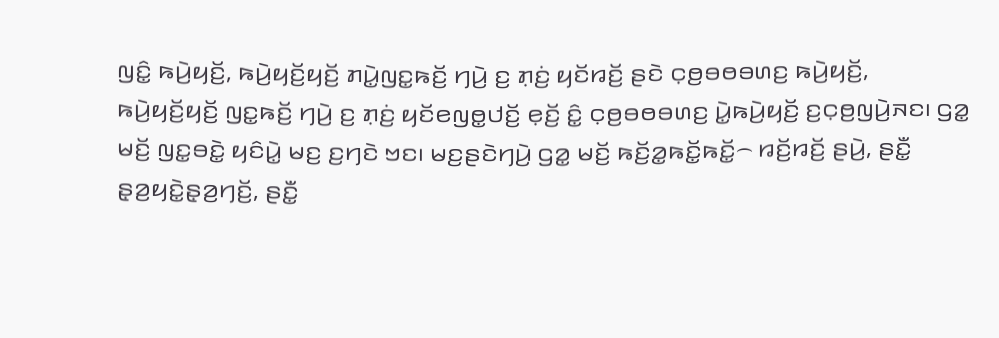ꤜꤢꤨ꤭ ꤒꤣꤧ꤬ꤟꤢꤩ꤬, ꤒꤣꤧ꤬ꤟꤢꤩ꤬ꤟꤢꤩ꤬ ꤊꤣꤧ꤭ꤜꤢ꤭ꤒꤢꤩ꤬ ꤚꤣꤧ꤬ ꤢ꤬ ꤊ꤫ꤢꤦ꤬ ꤟꤢꤩꤙꤢꤩ꤬ ꤔꤢꤧ ꤍ꤫ꤥ꤬ꤋꤥꤋꤛꤢ꤬ ꤒꤣꤧ꤬ꤟꤢꤩ꤬, ꤒꤣꤧ꤬ꤟꤢꤩ꤬ꤟꤢꤩ꤬ ꤜꤢ꤭ꤒꤢꤩ꤬ ꤚꤣꤧ꤬ ꤢ꤬ ꤊ꤫ꤢꤦ꤬ ꤟꤢꤩꤕꤜꤥ꤭ꤓꤢꤩ꤬ ꤕ꤫ꤢꤩ꤬ ꤢꤨ꤭ ꤍ꤫ꤥ꤬ꤋꤥꤋꤛꤢ꤬ ꤣꤧ꤭ꤒꤣꤧ꤬ꤟꤢꤩ꤬ ꤢ꤬ꤍ꤫ꤥ꤬ꤜꤣꤧ꤬ꤏꤢ꤯ ꤞꤤ꤭ ꤗꤢꤩ꤬ ꤜꤢ꤭ꤋꤢꤧ꤭ ꤟꤢꤨꤣꤧ꤭ ꤗꤢ꤬ ꤢ꤬ꤚꤢꤧ ꤠꤢ꤯ ꤗꤢ꤬ꤔꤢꤧꤚꤣꤧ꤬ ꤞꤤ꤭ ꤗꤢꤩ꤬ ꤒꤢꤩ꤬ꤤ꤭ꤒꤢꤩ꤭ꤒꤢꤩ꤭꤮ ꤙꤢꤩ꤬ꤙꤢꤩ꤬ ꤔꤣꤧ꤬, ꤔꤢꤪ꤭ ꤔ꤫ꤤ꤬ꤟꤢꤧ꤭ꤔ꤫ꤤ꤬ꤚꤢꤩ꤬, ꤔꤢꤪ꤭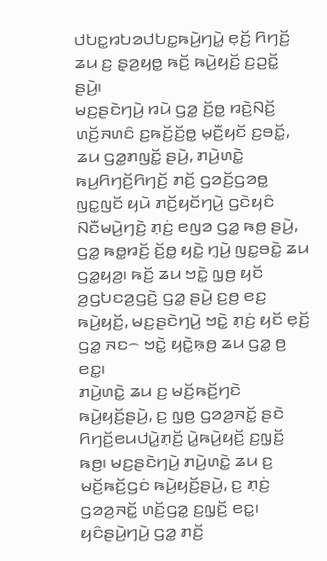ꤓꤝꤢ꤭ꤙꤝꤤꤓꤝꤢ꤭ꤒꤣꤧ꤬ꤚꤣꤧ꤭ ꤕ꤫ꤢꤩ꤬ ꤖꤚꤢꤩ꤬ ꤘꤣ ꤢ꤬ ꤔ꤫ꤤ꤬ꤟꤥ꤭ ꤒꤢꤩ꤬ ꤒꤣꤧ꤬ꤟꤢꤩ꤬ ꤢ꤬ꤑꤢꤩ꤭ ꤔꤣꤧ꤬꤯
ꤗꤢ꤬ꤔꤢꤧꤚꤣꤧ꤬ ꤙꤣꤧ ꤞꤤ꤭ ꤢꤩ꤬ꤥ꤭ ꤙꤢꤧ꤬ꤡꤢꤩ꤬ ꤛꤢꤩ꤬ꤏꤛꤢꤨ ꤢ꤬ꤒꤢꤩ꤬ꤢꤩ꤬ꤥ꤭ ꤗ꤫ꤢꤪ꤬ꤟꤢꤩ ꤢ꤬ꤋꤢꤩ꤭, ꤘꤣ ꤞꤤ꤭ꤊꤜꤢꤩ꤭ ꤔꤣꤧ꤬, ꤊꤣꤧ꤬ꤛꤢꤧ꤭ ꤒꤣ꤬ꤖꤚꤢꤩ꤬ꤖꤚꤢꤩ꤬ ꤊꤢꤩ꤬ ꤞꤤꤢꤩ꤬ꤞꤤꤥ꤭ ꤜꤢ꤭ꤜꤢꤩ ꤟꤣꤧ ꤊꤢꤩ꤬ꤟꤢꤩꤚꤣꤧ꤬ ꤞꤢꤧꤟꤢꤨ ꤡꤢꤪꤗꤣꤧ꤬ꤚꤢꤧ꤬ ꤊ꤫ꤢꤦ꤬ ꤕꤜꤤ ꤞꤤ꤭ ꤒꤥ꤬ ꤔꤣꤧ꤬, ꤞꤤ꤭ ꤒꤥ꤭ꤙꤢꤩ꤬ ꤢꤩ꤬ꤥ꤭ ꤟꤢꤧ꤭ ꤚ꤫ꤣꤧ꤬ ꤜꤢ꤭ꤋꤢꤧ꤭ ꤘꤣ ꤞꤤ꤭ꤟꤤ꤬꤯ ꤒꤢꤩ꤬ ꤘꤣ ꤠꤢꤧ꤭ ꤜ꤫ꤥ꤬ ꤟꤢꤩ ꤤ꤬ꤞꤝꤢꤤ꤬ꤞꤢꤧ꤬ ꤞꤤ꤭ ꤔꤣꤧ꤬ ꤢ꤬ꤥ꤬ ꤕꤢ꤬ ꤒꤣꤧ꤬ꤟꤢꤩ꤬, ꤗꤢ꤬ꤔꤢꤧꤚꤣꤧ꤬ ꤠꤢꤧ꤭ ꤊ꤫ꤢꤦ꤬ ꤟꤢꤩ ꤕ꤫ꤢꤩ꤬ ꤞꤤ꤭ ꤏꤢ꤮ ꤠꤢꤧ꤭ ꤟꤢꤧ꤭ꤒ꤫ꤥ꤬ ꤘꤣ ꤞꤤ꤭ ꤥ꤬ ꤕꤢ꤭꤯
ꤊꤣꤧ꤬ꤛꤢꤧ꤭ ꤘꤣ ꤢ꤬ ꤗꤢꤩ꤬ꤒꤢꤩ꤬ꤚꤢꤧ ꤒꤣꤧ꤬ꤟꤢꤩ꤬ꤔꤣꤧ꤬, ꤢ꤬ ꤜ꤫ꤥ꤬ ꤞꤤꤤ꤬ꤏꤢꤩ꤭ ꤔꤢꤧ ꤖꤚꤢꤩ꤬ꤕꤣꤓꤣꤧ꤭ꤊ꤫ꤢꤩ꤬ ꤣꤧ꤭ꤒꤣꤧ꤬ꤟꤢꤩ꤬ ꤢ꤬ꤜ꤫ꤢꤩ꤬ ꤒꤥ꤬꤯ ꤗꤢ꤬ꤔꤢꤧꤚꤣꤧ꤬ ꤊꤣꤧ꤬ꤛꤢꤧ꤭ ꤘꤣ ꤢ꤬ ꤗꤢꤩ꤬ꤒꤢꤩ꤬ꤞꤢꤦ ꤒꤣꤧ꤬ꤟꤢꤩ꤬ꤔꤣꤧ꤬, ꤢ꤬ ꤊ꤫ꤢꤦ꤬ ꤞꤤꤤ꤬ꤏꤢꤩ꤭ ꤛꤢꤩ꤬ꤞꤤ꤭ ꤢ꤬ꤜ꤫ꤢꤩ꤬ ꤕꤢ꤭꤯ ꤟꤢꤨꤔꤣꤧ꤬ꤚꤣꤧ꤬ ꤞꤤ꤭ ꤊꤢꤩ꤬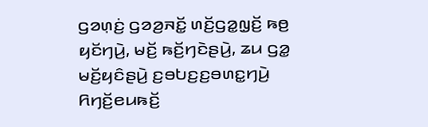ꤞꤤꤛ꤫ꤢꤦ꤬ ꤞꤤꤤ꤬ꤏꤢꤩ꤭ ꤛꤢꤩ꤬ꤞꤤ꤭ꤜ꤫ꤢꤩ꤬ ꤒꤥ꤬ ꤟꤢꤩꤚꤣꤧ꤬, ꤗꤢꤩ꤬ ꤒꤢꤩ꤬ꤚꤢꤧꤔꤣꤧ꤬, ꤘꤣ ꤞꤤ꤭ ꤗꤢꤩ꤬ꤟꤢꤨꤔꤣꤧ꤬ ꤢ꤬ꤋꤝꤢ꤬ꤢ꤬ꤋꤛꤢ꤭ꤚꤣꤧ꤬ ꤖꤚꤢꤩ꤬ꤕꤣꤒꤢꤩ꤬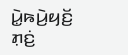ꤣꤧ꤭ꤒꤣꤧ꤬ꤟꤢꤩ꤬ ꤊ꤫ꤢꤦ꤬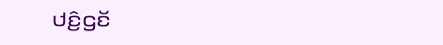ꤓꤢꤨ꤬ꤞꤢꤩ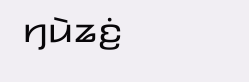ꤚꤣꤧꤘꤢꤦ꤬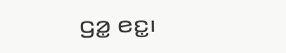ꤞꤤ꤭ ꤕꤢ꤭꤯